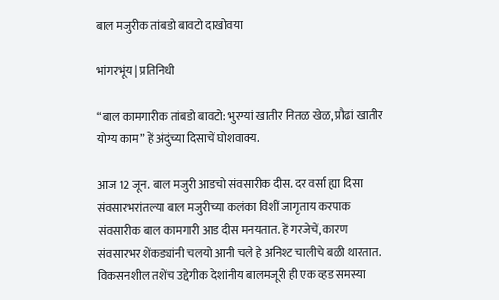बाल मजुरीक तांबडो बावटो दाखोवया

भांगरभूंय | प्रतिनिधी

“बाल कामगारीक तांबडो बावटो: भुरग्यां खातीर नितळ खेळ, प्रौढां खातीर योग्य काम” हें अंदुंच्या दिसाचें घोशवाक्य.

आज 12 जून. बाल मजुरी आडचो संवसारीक दीस. दर वर्सा ह्या दिसा संवसारभरांतल्या बाल मजुरीच्या कलंका विशीं जागृताय करपाक संवसारीक बाल कामगारी आड दीस मनयतात. हें गरजेचें, कारण संवसारभर शेंकड्यांनी चलयो आनी चले हे अनिश्ट चालीचे बळी थारतात. विकसनशील तशेंच उद्देगीक देशांनीय बालमजूरी ही एक व्हड समस्या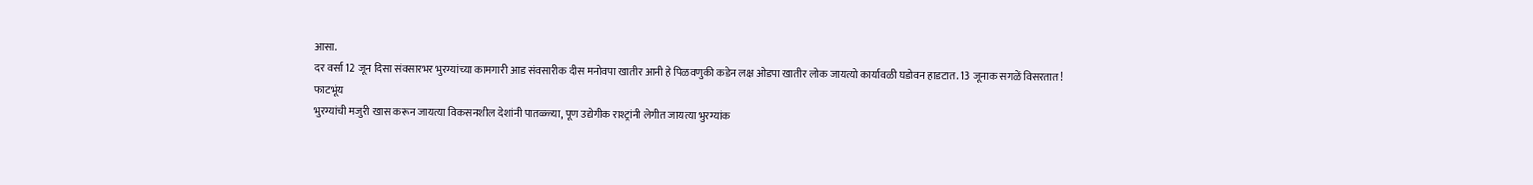आसा.
दर वर्सा 12 जून दिसा संवसारभर भुरग्यांच्या कामगारी आड संवसारीक दीस मनोवपा खातीर आनी हे पिळवणुकी कडेन लक्ष ओडपा खातीर लोक जायत्यो कार्यावळी घडोवन हाडटात. 13 जूनाक सगळें विसरतात!
फाटभूंय
भुरग्यांची मजुरी खास करून जायत्या विकसनशील देशांनी पातळ्ळ्या, पूण उद्येगीक राश्ट्रांनी लेगीत जायत्या भुरग्यांक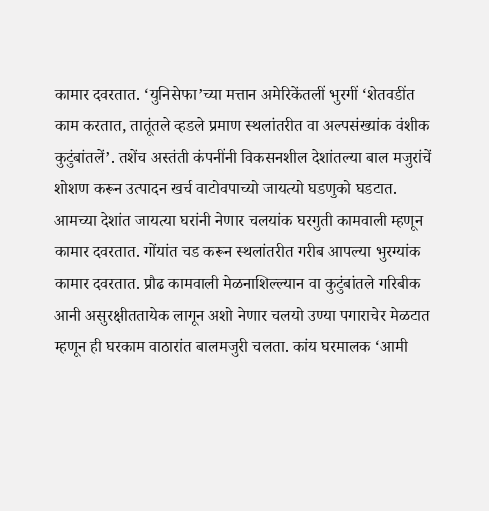कामार दवरतात. ‘युनिसेफा’च्या मत्तान अमेरिकेंतलीं भुरगीं ‘शेतवडींत काम करतात, तातूंतले व्हडले प्रमाण स्थलांतरीत वा अल्पसंख्यांक वंशीक कुटुंबांतलें’. तशेंच अस्तंती कंपनींनी विकसनशील देशांतल्या बाल मजुरांचें शोशण करून उत्पादन खर्च वाटोवपाच्यो जायत्यो घडणुको घडटात.
आमच्या देशांत जायत्या घरांनी नेणार चलयांक घरगुती कामवाली म्हणून कामार दवरतात. गोंयांत चड करून स्थलांतरीत गरीब आपल्या भुरग्यांक कामार दवरतात. प्रौढ कामवाली मेळनाशिल्ल्यान वा कुटुंबांतले गरिबीक आनी असुरक्षीततायेक लागून अशो नेणार चलयो उण्या पगाराचेर मेळटात म्हणून ही घरकाम वाठारांत बालमजुरी चलता. कांय घरमालक ‘आमी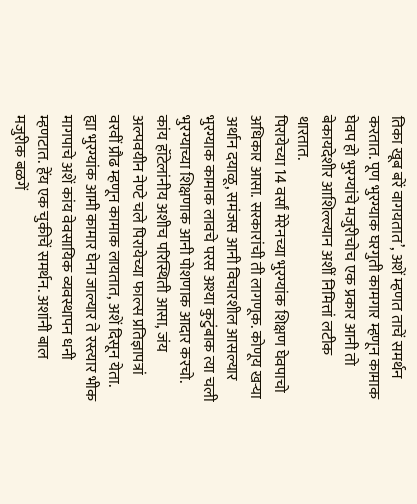तिका खूब बरें वागयतात’, अशें म्हणत ताचें समर्थन करतात. पूण भुरग्याक घरगुती कामगार म्हणून कामाक घेवप हो भुरग्यांचे मजुरीचोच एक प्रकार आनी तो बेकायदेशीर आशिल्ल्यान अशीं निमित्तां लटीक थारतात.
पिरायेच्या 14 वर्सां मेरेनच्या भुरग्यांक शिक्षण घेवपाचो अधिकार आसा. सरकारांची ती लागणूक. कोणूय खऱ्या अर्थान दयाळू, समंजस आनी विचारशील आसल्यार भुरग्याक कामाक लावचे परस अश्या कुटुंबाक त्या चली भुरग्याच्या शिक्षणाक आनी पोशणाक आदार करचो.
कांय हॉटेलांनीय अशीच परिस्थिती आसा, जंय अल्पवयीन नेण्टे चले पिरायेच्या फाल्स प्रतिज्ञापत्रां वरवीं प्रौढ म्हणून कामाक लायतात, अशें दिसून येता. ह्या भुरग्यांक आमी कामार घेना जाल्यार ते रस्त्यार भीक मागपाचे अशें कांय वेवसायिक व्यवस्थापन धनी म्हणटात. हेंय एक चुकीचें समर्थन. अशांनी बाल मजुरीक बळगें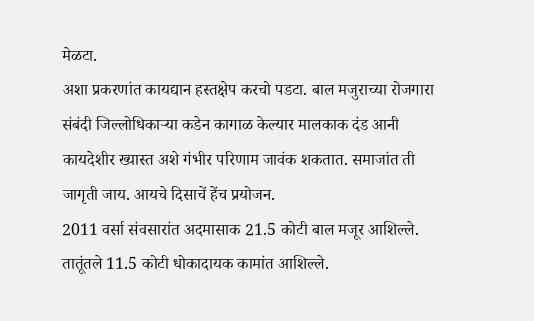मेळटा.
अशा प्रकरणांत कायद्यान हस्तक्षेप करचो पडटा. बाल मजुराच्या रोजगारा संबंदी जिल्लोधिकाऱ्या कडेन कागाळ केल्यार मालकाक दंड आनी कायदेशीर ख्यास्त अशे गंभीर परिणाम जावंक शकतात. समाजांत ती जागृती जाय. आयचे दिसाचें हेंच प्रयोजन.
2011 वर्सा संवसारांत अदमासाक 21.5 कोटी बाल मजूर आशिल्ले. तातूंतले 11.5 कोटी धोकादायक कामांत आशिल्ले.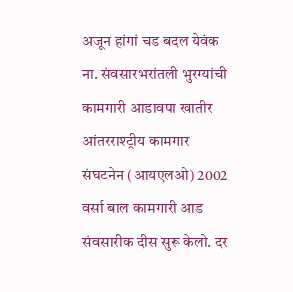अजून हांगां चड बदल येवंक ना. संवसारभरांतली भुरग्यांची कामगारी आडावपा खातीर आंतरराश्ट्रीय कामगार संघटनेन (आयएलओ) 2002 वर्सा बाल कामगारी आड संवसारीक दीस सुरू केलो. दर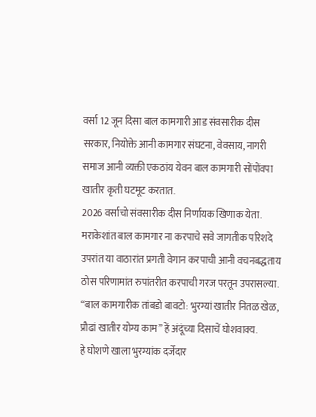वर्सा 12 जून दिसा बाल कामगारी आड संवसारीक दीस सरकार, नियोक्ते आनी कामगार संघटना, वेवसाय, नागरी समाज आनी व्यक्ती एकठांय येवन बाल कामगारी सोंपोंवपा खातीर कृती घटमूट करतात.
2026 वर्साचो संवसारीक दीस निर्णायक खिणाक येता. मराकेशांत बाल कामगार ना करपाचे सवे जागतीक परिशदे उपरांत या वाठारांत प्रगती वेगान करपाची आनी वचनबद्धताय ठोस परिणामांत रुपांतरीत करपाची गरज परतून उपरासल्या.
“बाल कामगारीक तांबडो बावटो: भुरग्यां खातीर नितळ खेळ, प्रौढां खातीर योग्य काम” हें अंदूंच्या दिसाचें घोशवाक्य.
हे घोशणे खाला भुरग्यांक दर्जेदार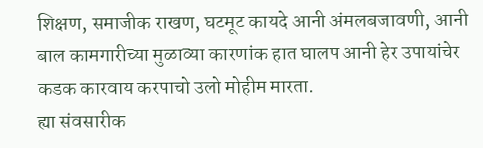शिक्षण, समाजीक राखण, घटमूट कायदे आनी अंमलबजावणी, आनी बाल कामगारीच्या मुळाव्या कारणांक हात घालप आनी हेर उपायांचेर कडक कारवाय करपाचो उलो मोहीम मारता.
ह्या संवसारीक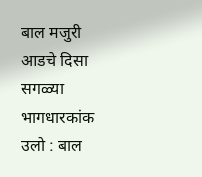बाल मजुरी आडचे दिसा सगळ्या भागधारकांक उलो : बाल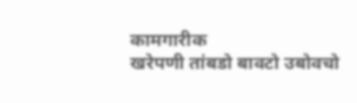कामगारीक
खरेपणी तांबडो बावटो उबोवचो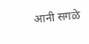आनी सगळे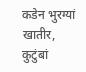कडेन भुरग्यां खातीर, कुटुंबां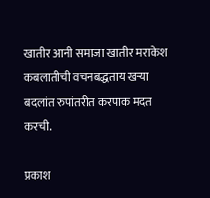खातीर आनी समाजा खातीर मराकेश कबलातीची वचनबद्धताय खऱ्या बदलांत रुपांतरीत करपाक मदत करची.

प्रकाश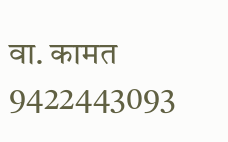वा. कामत
9422443093